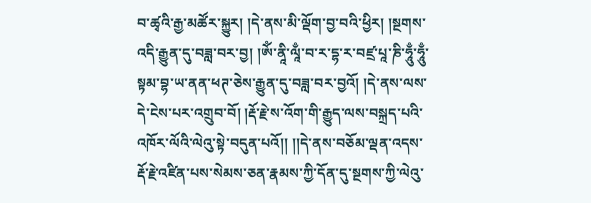བ་ཚྭའི་རྒྱ་མཚོར་སྐྱུར། །དེ་ནས་མི་ལྡོག་བྱ་བའི་ཕྱིར། །སྔགས་འདི་རྒྱུན་དུ་བཟླ་བར་བྱ། །ཨོཾ་ནཱི་ལཱྃ་བ་ར་དྷ་ར་བཛྲ་པཱ་ཎི་ཧཱུྃ་ཧཱུྃ་སྟམ་བྷ་ཡ་ནན་ཕཊ་ཅེས་རྒྱུན་དུ་བཟླ་བར་བྱའོ། །དེ་ནས་ལས་དེ་ངེས་པར་འགྲུབ་བོ། །རྡོ་རྗེ་ས་འོག་གི་རྒྱུད་ལས་བསྐྲད་པའི་འཁོར་ལོའི་ལེའུ་སྟེ་བདུན་པའོ།། །།དེ་ནས་བཅོམ་ལྡན་འདས་རྡོ་རྗེ་འཛིན་པས་སེམས་ཅན་རྣམས་ཀྱི་དོན་དུ་སྔགས་ཀྱི་ལེའུ་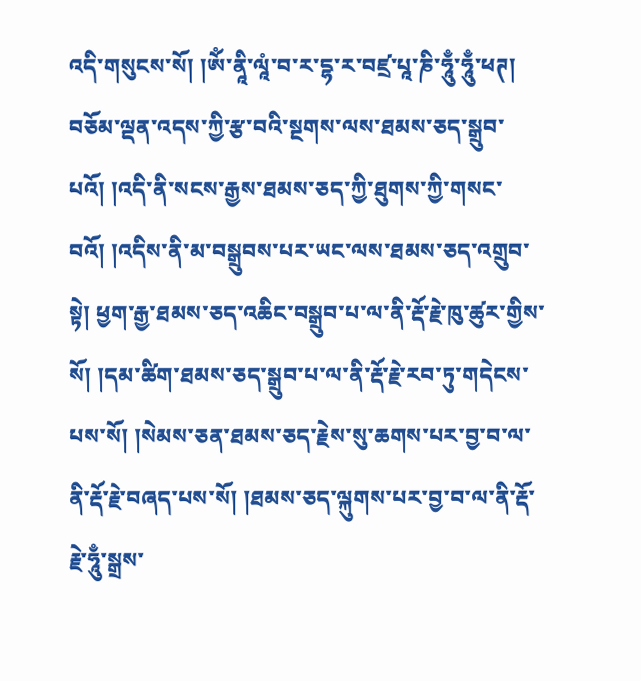འདི་གསུངས་སོ། །ཨོཾ་ནཱི་ལཱཾ་བ་ར་དྷ་ར་བཛྲ་པཱ་ཎི་ཧཱུྃ་ཧཱུྃ་ཕཊ། བཅོམ་ལྡན་འདས་ཀྱི་རྩ་བའི་སྔགས་ལས་ཐམས་ཅད་སྒྲུབ་པའོ། །འདི་ནི་སངས་རྒྱས་ཐམས་ཅད་ཀྱི་ཐུགས་ཀྱི་གསང་བའོ། །འདིས་ནི་མ་བསྒྲུབས་པར་ཡང་ལས་ཐམས་ཅད་འགྲུབ་སྟེ། ཕྱག་རྒྱ་ཐམས་ཅད་འཆིང་བསྒྲུབ་པ་ལ་ནི་རྡོ་རྗེ་ཁུ་ཚུར་གྱིས་སོ། །དམ་ཚིག་ཐམས་ཅད་སྒྲུབ་པ་ལ་ནི་རྡོ་རྗེ་རབ་ཏུ་གདེངས་པས་སོ། །སེམས་ཅན་ཐམས་ཅད་རྗེས་སུ་ཆགས་པར་བྱ་བ་ལ་ནི་རྡོ་རྗེ་བཞད་པས་སོ། །ཐམས་ཅད་ལྐུགས་པར་བྱ་བ་ལ་ནི་རྡོ་རྗེ་ཧཱུྃ་སྒྲས་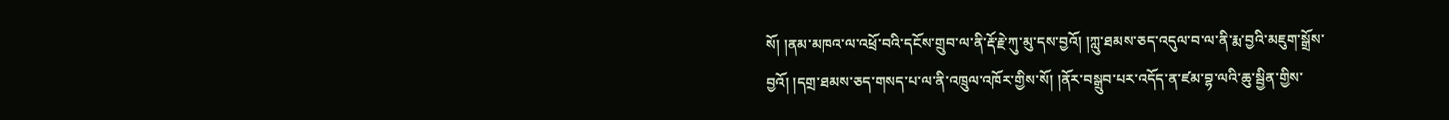སོ། །ནམ་མཁའ་ལ་འཕྲོ་བའི་དངོས་གྲུབ་ལ་ནི་རྡོ་རྗེ་ཀུ་མུ་དས་བྱའོ། །ཀླུ་ཐམས་ཅད་འདུལ་བ་ལ་ནི་རྨ་བྱའི་མཇུག་སྒྲོས་བྱའོ། །དགྲ་ཐམས་ཅད་གསད་པ་ལ་ནི་འཁྲུལ་འཁོར་གྱིས་སོ། །ནོར་བསྒྲུབ་པར་འདོད་ན་ཛམ་བྷ་ལའི་ཆུ་སྦྱིན་གྱིས་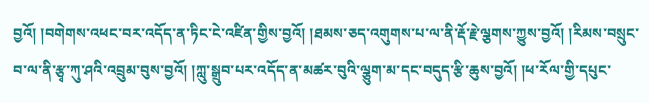བྱའོ། །བགེགས་འཕང་བར་འདོད་ན་ཏིང་ངེ་འཛིན་གྱིས་བྱའོ། །ཐམས་ཅད་འགུགས་པ་ལ་ནི་རྡོ་རྗེ་ལྕགས་ཀྱུས་བྱའོ། །རིམས་བསྲུང་བ་ལ་ནི་རྩྭ་ཀུ་ཤའི་འབྲུམ་བུས་བྱའོ། །ཀླུ་སྒྲུབ་པར་འདོད་ན་མཚར་བུའི་ལྕུག་མ་དང་བདུད་རྩི་ཆུས་བྱའོ། །ཕ་རོལ་གྱི་དཔུང་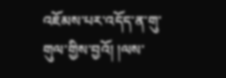འཇོམས་པར་འདོད་ན་གུ་གུལ་གྱིས་བྱའོ། །ལས་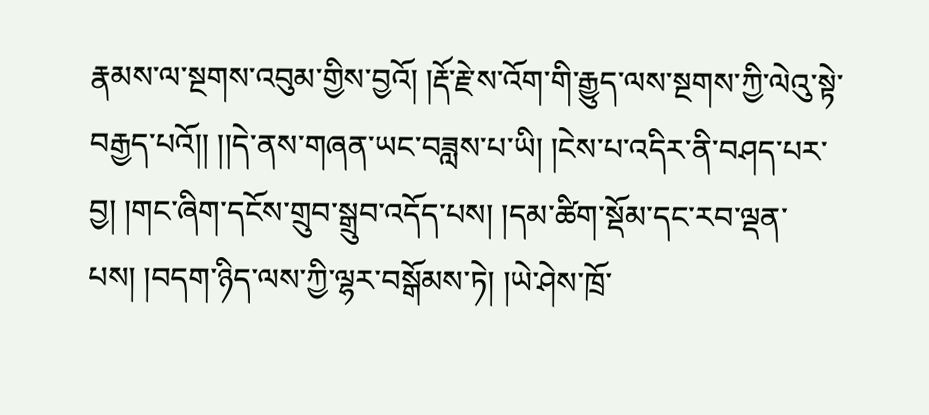རྣམས་ལ་སྔགས་འབུམ་གྱིས་བྱའོ། །རྡོ་རྗེ་ས་འོག་གི་རྒྱུད་ལས་སྔགས་ཀྱི་ལེའུ་སྟེ་བརྒྱད་པའོ།། །།དེ་ནས་གཞན་ཡང་བཟླས་པ་ཡི། །ངེས་པ་འདིར་ནི་བཤད་པར་བྱ། །གང་ཞིག་དངོས་གྲུབ་སྒྲུབ་འདོད་པས། །དམ་ཚིག་སྡོམ་དང་རབ་ལྡན་པས། །བདག་ཉིད་ལས་ཀྱི་ལྷར་བསྒོམས་ཏེ། །ཡེ་ཤེས་ཁྲོ་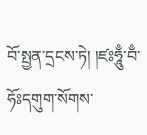བོ་སྤྱན་དྲངས་ཏེ། །ཛཿཧཱུྃ་བྃ་ཧོཿདགུག་སོགས་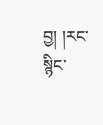བྱ། །རང་སྙིང་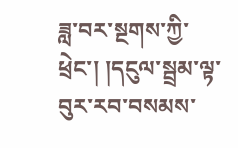ཟླ་བར་སྔགས་ཀྱི་ཕྲེང་། །དངུལ་སྦྲམ་ལྟ་བུར་རབ་བསམས་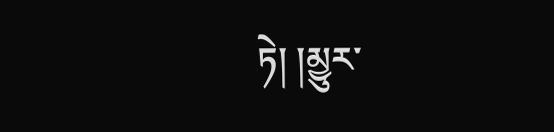ཏེ། །མྱུར་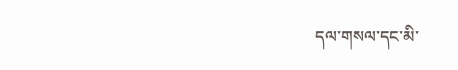དལ་གསལ་དང་མི་